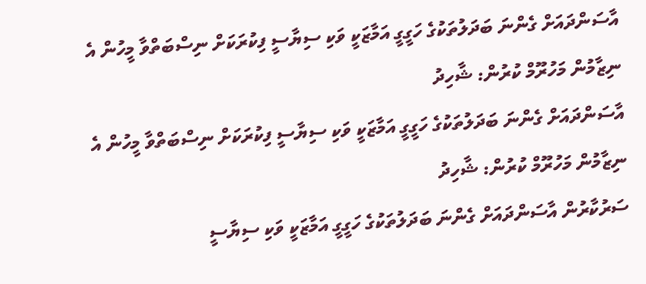އާސަންދައަށް ގެންނަ ބަދަލުތަކުގެ ހަގީގީ އަމާޒަކީ ވަކި ސިޔާސީ ފިކުރަކަށް ނިސްބަތްވާ މީހުން އެ ނިޒާމުން މަހުރޫމް ކުރުން: ޝާހިދު
އާސަންދައަށް ގެންނަ ބަދަލުތަކުގެ ހަގީގީ އަމާޒަކީ ވަކި ސިޔާސީ ފިކުރަކަށް ނިސްބަތްވާ މީހުން އެ ނިޒާމުން މަހުރޫމް ކުރުން: ޝާހިދު
ސަރުކާރުން އާސަންދައަށް ގެންނަ ބަދަލުތަކުގެ ހަގީގީ އަމާޒަކީ ވަކި ސިޔާސީ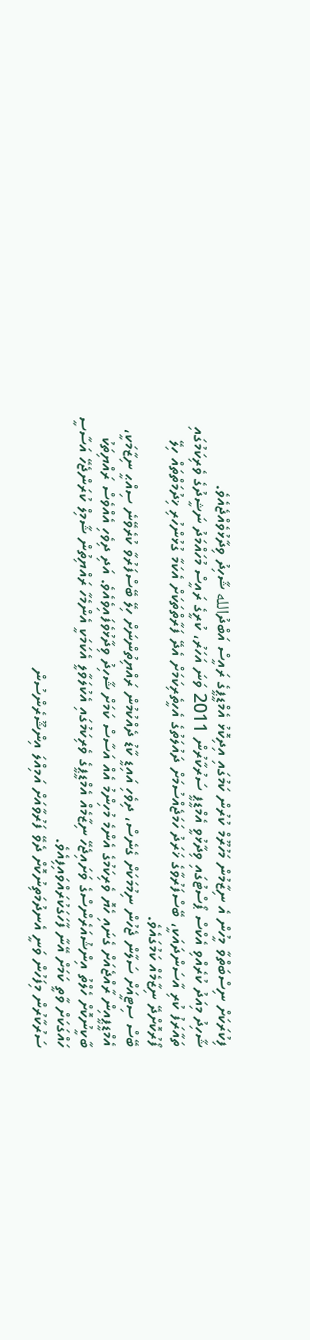ފިކުރަކަށް ނިސްބަތްވާ މީހުން އެ ނިޒާމުން މަހުރޫމް ކުރުން ކަމުގައި އިދިކޮޅު އެމްޑީޕީގެ ރައީސް އަބްދުالله ޝާހިދު ވިދާޅުވެއްޖެއެވެ.
ޝާހިދު މިއަދު ކުރެއްވި އެކްސް ޕޯސްޓުގައި ވިދާޅުވީ އެމްޑީޕީ ސަރުކާރުން 2011 ވަނަ އަހަރު، ކުރީގެ ރައީސް މުހައްމަދު ނަޝީދުގެ ވެރިކަމުގައި ތައާރަފު ކުރި އާސަންދައަކީ، ބޭސްފަރުވާގެ ޚަރަދު ހަމަޖެއްސުމަށް ދައުލަތުގެ އެހީތެރިކަމަށް އެދޭ ފަރާތްތަކަށް އެކަމާ ގުޅުންހުރި ޚިދުމަތްތައް ހިލޭ ފޯރުކޮށްދޭ ނިޒާމެއް ކަމުގައެވެ.
ބޭސް ސިޓީއަށް ސަލާން ޖެހުން ނިމުމަކަށް ގެނެސް، ދިވެހި އައިޑީ ކާޑު ދެއްކުމުން ރައްޔިތުންނަށް ހިލޭ ބޭސްފަރުވާ ކުރެވޭނެ ސިއްޙީ ނިޒާމަކީ، އެމްޑީޕީއިން ރާއްޖެއަށް ގެނައި ހެޔޮ ވެރިކަމުގެ އެންމެ މުހިންމު އެއް އަސާސް ކަމަށް ޝާހިދު ވިދާޅުވެފައިވެއެވެ. އަދި ދިވެހި އެއްވެސް ރައްޔިތަކު ބާކީނުކޮށް ހެލްތު އިންޝުއަރެންސްގެ ވަށައިޖެހޭ ނިޒާމެއް އެމްޑީޕީގެ ވެރިކަމުގައި އެކުލަވާލީ އެކަމަކީ އެންމެހާ ރައްޔިތުން ޝާމިލް ކުރަންޖެހޭ އަސާސީ ހައްގަކަށް ވާތީ ކަމަށް އޭނާ ފާހަގަކުރައްވައިފިއެވެ.
ސަރުކާރުން މިފަހުން ވަނީ އެނދުމަތިނުކޮށް ދެވޭ ފަރުވާއަށް އަމިއްލަ އިންޝޫރެންސުން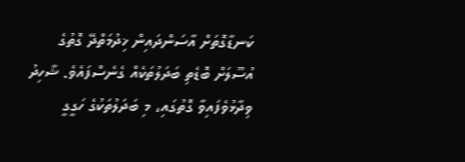ކަނޑާގޮތަށް އާސަންދައިން ޚިދުމަތްދޭ ގޮތުގެ އުސޫލަށް ބޮޑެތި ބަދަލުތަކެއް ގެނެސްފައެވެ. ޝާހިދު ވިދާޅުވެފައިވާ ގޮތުގައި، މި ބަދަލުތަކުގެ ހަގީގީ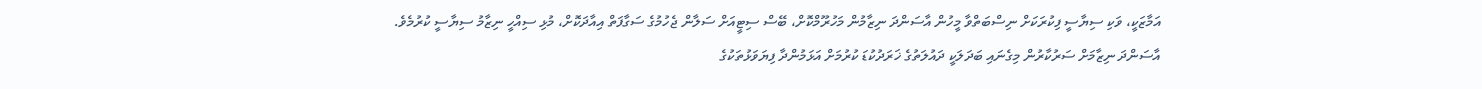އަމާޒަކީ، ވަކި ސިޔާސީ ފިކުރަކަށް ނިސްބަތްވާ މީހުން އާސަންދަ ނިޒާމުން މަހުރޫމްކޮށް، ބޭސް ސިޓީއަށް ސަލާން ޖެހުމުގެ ސަގާފަތް އިއާދަކޮށް، މުޅި ސިއްހީ ނިޒާމު ސިޔާސީ ކުރުމެވެ.
އާސަންދަ ނިޒާމަށް ސަރުކާރުން މިގެނައި ބަދަލަކީ ދައުލަތުގެ ޚަރަދުކުޑަ ކުރުމަށް އަޅަމުންދާ ފިޔަވަޅުތަކުގެ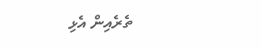ތެރެއިން އެޅި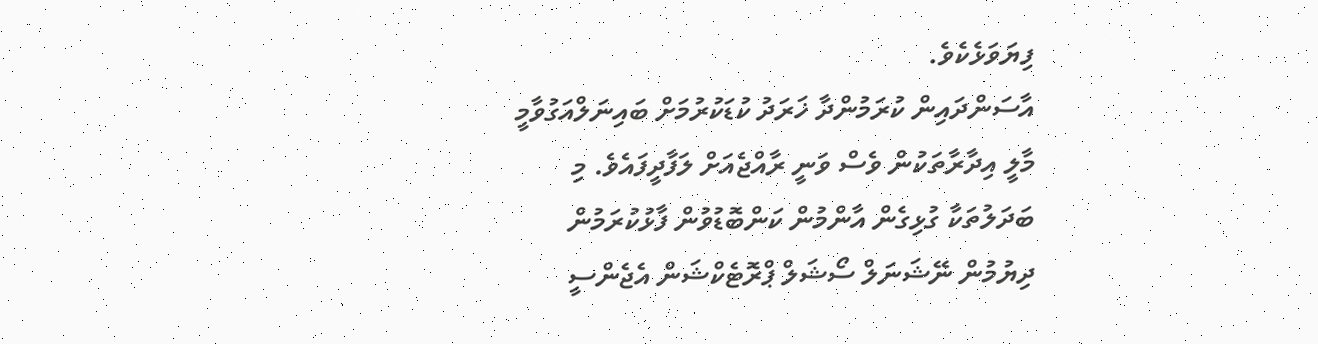ފިޔަވަޅެކެވެ.
އާސަންދައިން ކުރަމުންދާ ޚަރަދު ކުޑަކުރުމަށް ބައިނަލްއަގުވާމީ މާލީ އިދާރާތަކުން ވެސް ވަނީ ރާއްޖެއަށް ލަފާދީފައެވެ. މި ބަދަލުތަކާ ގުޅިގެން އާންމުން ކަންބޮޑުވުން ފާޅުކުރަމުން ދިޔުމުން ނޭޝަނަލް ސޯޝަލް ޕްރޮޓެކްޝަން އެޖެންސީ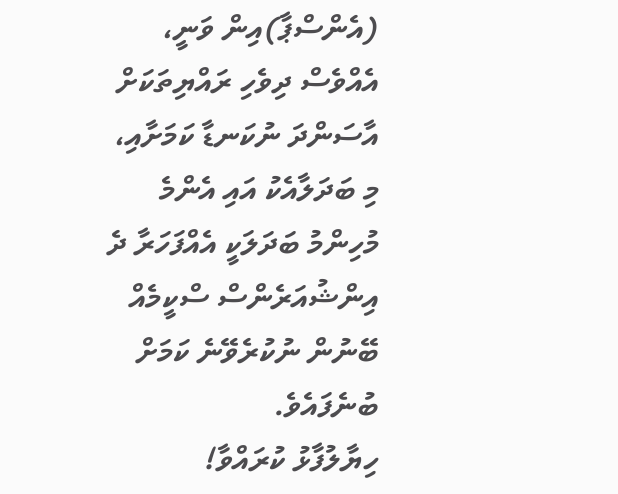(އެންސްޕާ)އިން ވަނީ، އެއްވެސް ދިވެހި ރައްޔިތަކަށް އާސަންދަ ނުކަނޑާ ކަމަށާއި، މި ބަދަލާއެކު އައި އެންމެ މުހިންމު ބަދަލަކީ އެއްފަހަރާ ދެ އިންޝުއަރެންސް ސްކީމެއް ބޭނުން ނުކުރެވޭނެ ކަމަށް ބުނެފައެވެ.
ހިޔާލުފާޅު ކުރައްވާ!